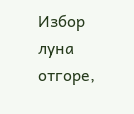Избор
луна отгоре,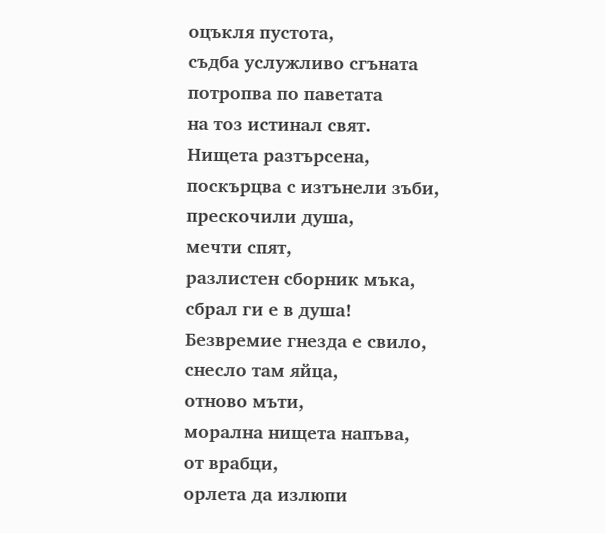оцъкля пустота,
съдба услужливо сгъната
потропва по паветата
на тоз истинал свят.
Нищета разтърсена,
поскърцва с изтънели зъби,
прескочили душа,
мечти спят,
разлистен сборник мъка,
сбрал ги е в душа!
Безвремие гнезда е свило,
снесло там яйца,
отново мъти,
морална нищета напъва,
от врабци,
орлета да излюпи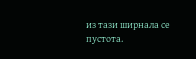из тази ширнала се пустота.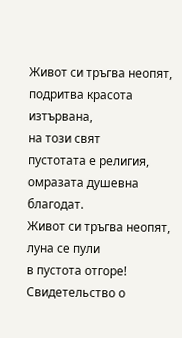Живот си тръгва неопят,
подритва красота изтървана,
на този свят
пустотата е религия,
омразата душевна благодат.
Живот си тръгва неопят,
луна се пули
в пустота отгоре!
Свидетельство о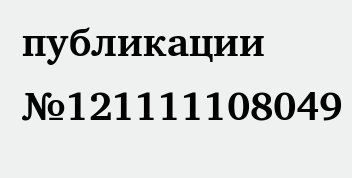публикации №121111108049